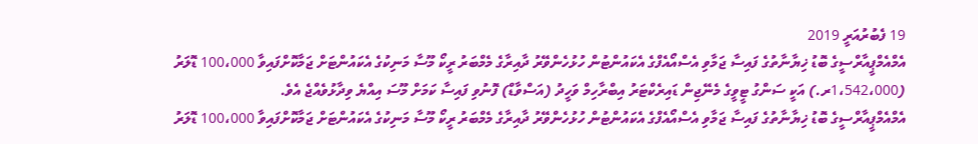19 ފެބުރުއަރީ 2019
އެމްއެމްޕީއާރްސީގެ ބޮޑު ޚިޔާނާތުގެ ފައިސާ ޖަމާވި އެސްއޯއެފްގެ އެކައުންޓުން ހުޅުހެންވޭރު ދާއިރާގެ މެމްބަރު ރީކޯ މޫސާ މަނިކުގެ އެކައުންޓަށް ޖަމާކޮށްފައިވާ 100،000 ޑޮލަރު (1،542،000ރ.) އަކީ ސަންގު ޓީވީގެ މެނޭޖިން ޑައިރެކްޓަރު އިބްރާހިމް ވަހީދު (އަސްވާޑް) ފޮނުވި ފައިސާ ކަމަށް މޫސަ އިއްޔެ ވިދާޅުވެއްޖެ އެވެ.
އެމްއެމްޕީއާރްސީގެ ބޮޑު ޚިޔާނާތުގެ ފައިސާ ޖަމާވި އެސްއޯއެފްގެ އެކައުންޓުން ހުޅުހެންވޭރު ދާއިރާގެ މެމްބަރު ރީކޯ މޫސާ މަނިކުގެ އެކައުންޓަށް ޖަމާކޮށްފައިވާ 100،000 ޑޮލަރު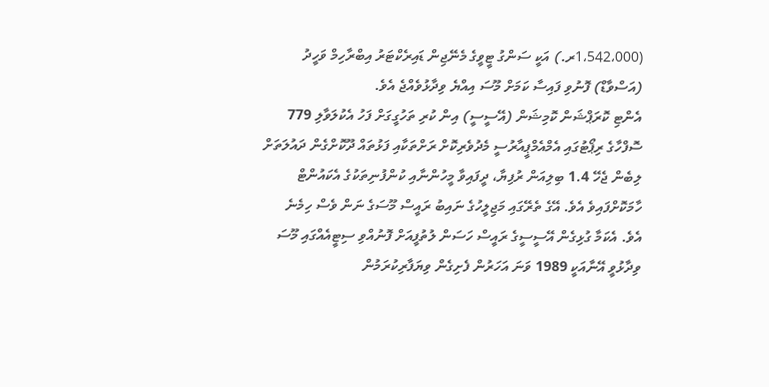(1،542،000ރ.) އަކީ ސަންގު ޓީވީގެ މެނޭޖިން ޑައިރެކްޓަރު އިބްރާހިމް ވަހީދު (އަސްވާޑް) ފޮނުވި ފައިސާ ކަމަށް މޫސަ އިއްޔެ ވިދާޅުވެއްޖެ އެވެ.
އެންޓި ކޮރަޕްޝަން ކޮމިޝަން (އޭސީސީ) އިން ކުރި ތަހުގީގަށް ފަހު އެކުލަވާލި 779 ސޮފްހާގެ ރިޕޯޓުގައި އެމްއެމްޕީއާރުސީ މެދުވެރިކޮށް ރަށްތަކާއި ފަޅުތައް ދޫކޮށްގެން ދައުލަތަށް ލިބެން ޖެހޭ 1.4 ބިލިއަން ރުފިޔާ، ދީފައިވާ މީހުންނާއި ކުންފުނިތަކުގެ އެކައުންޓް ހާމަކޮށްފައިވެ އެވެ. އޭގެ ތެރޭގައި މަޖިލީހުގެ ނައިބު ރައީސް މޫސަގެ ނަން ވެސް ހިމެނެ އެވެ. އެކަމާ ގުޅިގެން އޭސީސީގެ ރައީސް ހަސަން ލުތުފީއަށް ފޮނުއްވި ސިޓީއެއްގައި މޫސަ ވިދާޅުވީ އޭނާއަކީ 1989 ވަނަ އަހަރުން ފެށިގެން ވިޔަފާރިކުރަމުން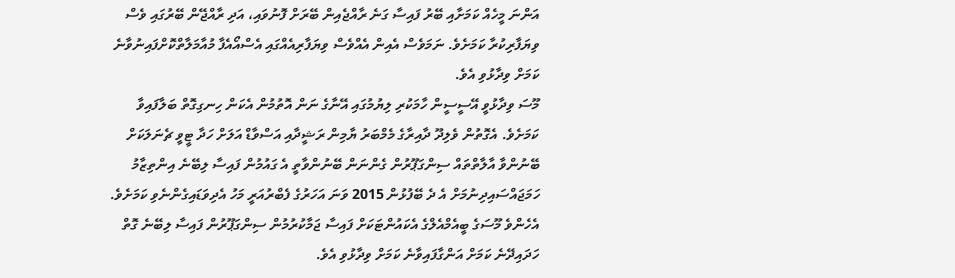އަންނަ މީހެއް ކަމަށާއި ބޭރު ފައިސާ ގަނެ ރާއްޖެއިން ބޭރަށް ފޮނުވައި، އަދި ރާއްޖޭން ބޭރުގައި ވެސް ވިޔަފާރިކުރާ ކަމަށެވެ. ނަމަވެސް އެއިން އެއްވެސް ވިޔަފާރިއެއްގައި އެސްއޯއެފާ މުއާމަލާތްކޮށްފައިނުވާނެ ކަމަށް ވިދާޅުވި އެވެ.
މޫސަ ވިދާޅުވީ އޭސީސީން ހާމަކުރި ލިޔުމުގައި އޭނާގެ ނަން އޮތުމުން އެކަން ހިނގިގޮތް ބަލާފައިވާ ކަމަށެވެ. އެގޮތުން ވެލިދޫ ދާއިރާގެ މެމްބަރު ޔާމިން ރަޝީދާއި އަސްވާޑް އަލަށް ހަދާ ޓީވީ ޗެނަލަކަށް ބޭނުންވާ އާލާތްތައް ސިންގަޕޫރުން ގެންނަން ބޭނުންވާތީ އެ ގައުމުން ފައިސާ ލިބޭނެ އިންތިޒާމު ހަމަޖައްސައިދިނުމަށް އެ ދެ ބޭފުޅުން 2015 ވަނަ އަހަރުގެ ފެބްރުއަރީ މަހު އެދިވަޑައިގެންނެވި ކަމަށެވެ. އެހެންވެ މޫސަގެ ބީއެމްއެލްގެ އެކައުންޓަކަށް ފައިސާ ޖަމާކުރުމުން ސިންގަޕޫރުން ފައިސާ ލިބޭނެ ގޮތް ހަދައިދޭނެ ކަމަށް އަންގާފައިވާނެ ކަމަށް ވިދާޅުވި އެވެ.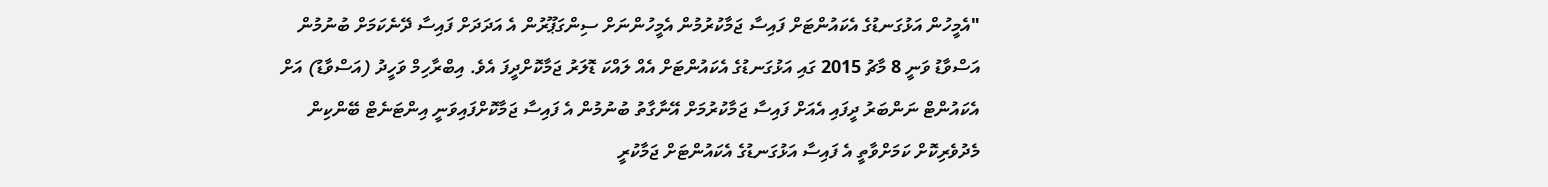"އެމީހުން އަޅުގަނޑުގެ އެކައުންޓަށް ފައިސާ ޖަމާކުރުމުން އެމީހުންނަށް ސިންގަޕޫރުން އެ އަދަދަށް ފައިސާ ދޭނެކަމަށް ބުނުމުން އަސްވާޑު ވަނީ 8 މާޗު 2015 ގައި އަޅުގަނޑުގެ އެކައުންޓަށް އެއް ލައްކަ ޑޮލަރު ޖަމާކޮށްދީފަ އެވެ. އިބްރާހިމް ވަހީދު (އަސްވާޑު) އަށް އެކައުންޓް ނަންބަރު ދީފައި އެއަށް ފައިސާ ޖަމާކުރުމަށް އޭނާގާތު ބުނުމުން އެ ފައިސާ ޖަމާކޮށްފައިވަނީ އިންޓަނެޓް ބޭންކިން މެދުވެރިކޮށް ކަމަށްވާތީ އެ ފައިސާ އަޅުގަނޑުގެ އެކައުންޓަށް ޖަމާކުރީ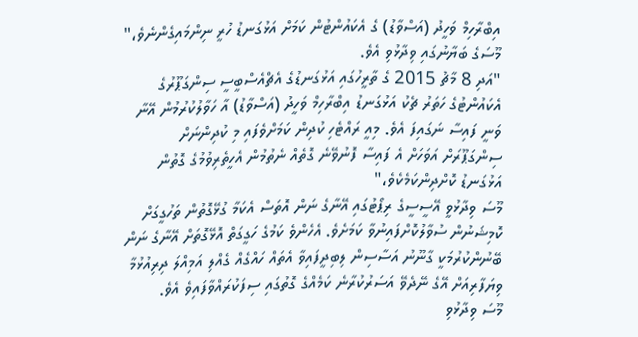އިބްރާހިމް ވަހީދު (އަސްވާޑު) ގެ އެކައުންޓުން ކަމަށް އަޅުގަނޑު ހުރީ ނިންމައިގެންނެވެ،" މޫސަގެ ބަޔާނުގައި ވިދާޅުވި އެވެ.
"އަދި 8 މާޗު 2015 ގެ ތާރީހުގައި އަޅުގަނޑުގެ އެޗްއެސްބީސީ ސިންގަޕޫރުގެ އެކައުންޓުގެ ހަތަރު ޗެކު އަޅުގަނޑު އިބްރާހިމް ވަހީދު (އަސްވާޑު) އާ ހަވާލުކުރުމުން އޭނާ ވަނީ ފައިސާ ނަގައިފަ އެވެ. މިއީ ރައްޓެހި ކުދިން ކަމަށްވެފައި މި ކުދިންނަށް ސިންގަޕޫރަށް އަވަހަށް އެ ފައިސާ ފޮނުވޭނެ ގޮތެއް ނެތުމުން އެހީތެރިވުމުގެ ގޮތުން އަޅުގަނޑު ކޮށްދިންކަމެކެވެ،"
މޫސަ ވިދާޅުވީ އޭސީސީގެ ރިޕޯޓުގައި އޭނާގެ ނަން އޮތަސް އެކަމާ ގުޅޭގޮތުން ތަހުގީގަށް ކޮމިޝަނުން ސުވާލުކޮށްފައިނުވާ ކަމަށެވެ. އެހެންވެ ކަމުގެ ހަގީގަތް އޮޅޭގޮތަށް އޭނާގެ ނަން ބޭނުންކުރުމަކީ ގާނޫނު އަސާސިން ލިބިދީފައިވާ އެތައް ހައްގެއް ގެއްލި އަމިއްލަ ދިރިއުޅުމާ ވިޔަފާރިއަށް އޭގެ ނޭދެވޭ އަސަރުކުރާނެ ކަމެއްގެ ގޮތުގައި ސިފަކުރައްވާފައިވެ އެވެ.
މޫސަ ވިދާޅުވި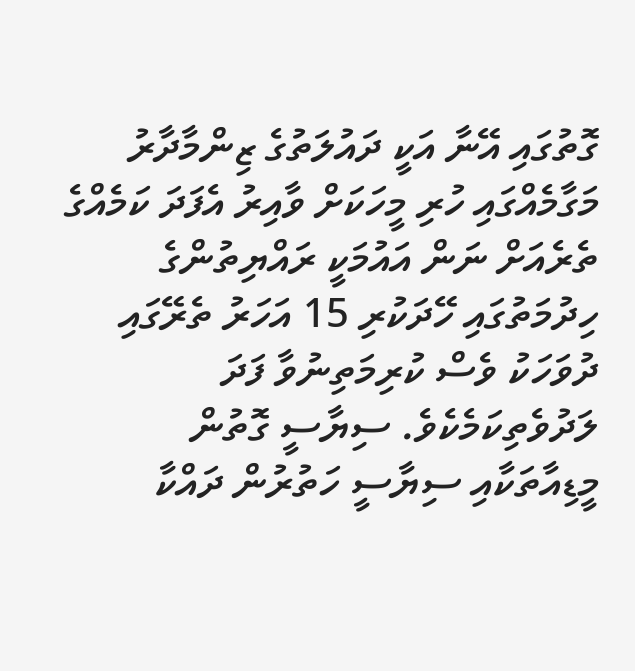ގޮތުގައި އޭނާ އަކީ ދައުލަތުގެ ޒިންމާދާރު މަގާމެއްގައި ހުރި މީހަކަށް ވާއިރު އެފަދަ ކަމެއްގެ ތެރެއަށް ނަން އައުމަކީ ރައްޔިތުންގެ ހިދުމަތުގައި ހޭދަކުރި 15 އަހަރު ތެރޭގައި ދުވަހަކު ވެސް ކުރިމަތިނުވާ ފަދަ ލަދުވެތިކަމެކެވެ. ސިޔާސީ ގޮތުން މީޑިއާތަކާއި ސިޔާސީ ހަތުރުން ދައްކާ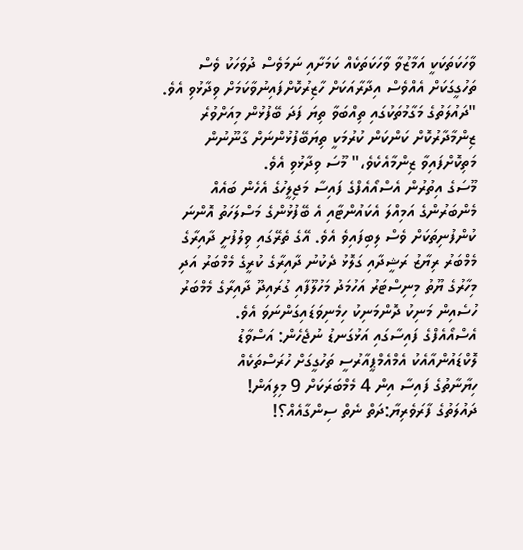ވާހަކަތަކަކީ އަމާޒުވާ ވާހަކަތަކެއް ކަމަށާއި ނަމަވެސް ދުވަހަކު ވެސް ތަހުގީގަކަށް އެއްވެސް އިދާރާއަކަށް ހާޒިރުކޮށްފައިނުވާކަމަށް ވިދާޅުވި އެވެ.
"ދައުލަތުގެ މަގާމުތަކުގައި ތިއްބަވާ ތިޔަ ފަދަ ބޭފުޅުން މިއަށްވުރެ ޒިންމާދާރުކޮށް ކަންކަން ކުރުމަކީ ތިޔަބޭފުޅުންނަށް ގާނޫނުން މަތިކޮށްފައިވާ ޒިންމާއެކެވެ،" މޫސަ ވިދާޅުވި އެވެ.
މޫސަގެ އިތުރުން އެސްއޯއެފްގެ ފައިސާ މަޖިލީހުގެ އެހެން ބައެއް މެންބަރުންގެ އަމިއްލަ އެކައުންޓާއި އެ ބޭފުޅުންގެ މަސްލަހަތު އޮންނަ ކުންފުނިތަކަށް ވެސް ލިބިފައިވެ އެވެ. އޭގެ ތެރޭގައި ވިލުފުށީ ދާއިރާގެ މެމްބަރު ރިޔާޒު ރަޝީދާއި ގަލޮޅު ދެކުނު ދާއިރާގެ ކުރީގެ މެމްބަރު އަދި މިހާރުގެ ޔޫތު މިނިސްޓަރު އަހުމަދު މަހުލޫފާއި ގުރައިދޫ ދާއިރާގެ މެމްބަރު ހުސެއިން މަނިކު ދޮންމަނިކު ހިމެނިވަޑައިގަންނަވަ އެވެ.
އެސްއޯއެފްގެ ފައިސާގައި އަޅުގަނޑު ނުޖެހެން: އަސްވާޑު
ލޮކްޑައުންއާއެކު އެމްއެމްޕީއާރުސީ ތަހުގީގަށް ހުރަސްތަކެއް
ހިޔާނާތުގެ ފައިސާ އިން 4 މެމްބަރަކަށް 9 މިލިއަން!
ދައުލަތުގެ ފާރަވެރިޔާ:ދަތް ނެތް ސިންގާއެއް؟!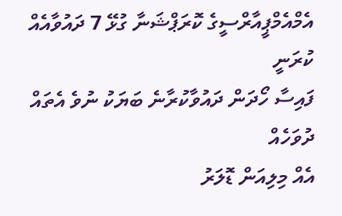އެމްއެމްޕީއާރްސީގެ ކޮރަޕްޝަނާ ގުޅޭ 7 ދައުވާއެއް ކުރަނީ
ފައިސާ ހޯދަން ދައުވާކުރާނެ ބަޔަކު ނުވެ އެތައް ދުވަހެއް
އެއް މިލިއަން ޑޮލަރު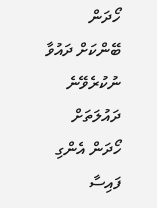ހޯދަން ބޭންކަށް ދައުވާ ނުކުރެވޭނެ
ދައުލަތަށް ހޯދަން އެންގި ފައިސާ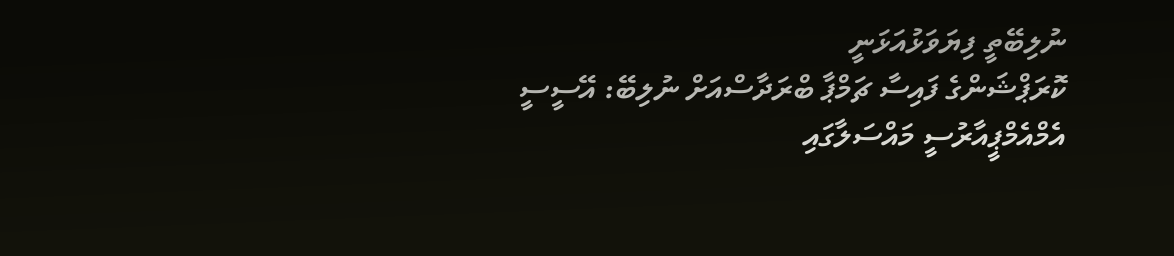ނުލިބޭތީ ފިޔަވަޅުއަޅަނީ
ކޮރަޕްޝަންގެ ފައިސާ ޗަމްޕާ ބްރަދާސްއަށް ނުލިބޭ: އޭސީސީ
އެމްއެމްޕީއާރުސީ މައްސަލާގައި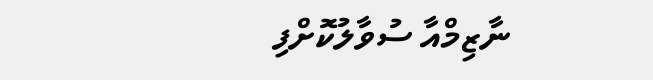ނާޒިމްއާ ސުވާލުކޮށްފި